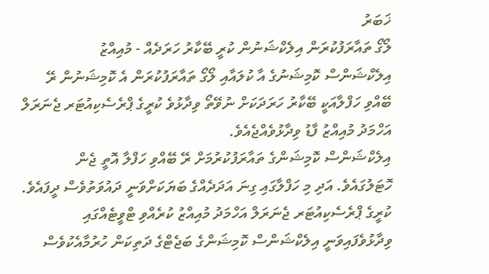ޚަބަރު
ލޯގޯ ތައާރަފުކުރަން އިލެކްޝަނުން ކުރީ ބޭކާރު ހަރަދެއް - މުއިއްޒު
އިލެކްޝަންސް ކޮމިޝަނުގެ އާ ކުލައާއި ލޯގޯ ތައާރަފުކުރަން އެ ކޮމިޝަނުން ރޭ ބޭއްވި ހަފްލާއަކީ ބޭކާރު ހަރަދަކަށް ނުވޭތޯ ވިދާޅުވެ ކުރީގެ ޕްރެސެކިއުޓަރ ޖެނަރަލް އަހްމަދު މުއިއްޒު ފާޑު ވިދާޅުވެއްޖެއެވެ.
އިލެކްޝަންސް ކޮމިޝަންގެ ތައާރަފުކުރުމަށް ރޭ ބޭއްވި ހަފްލާ އޮތީ ޖެން ހޮޓަލުގައެވެ. އަދި މި ހަފްލާގައި ގިނަ އަދަދެއްގެ ބަޔަކަށްވަނީ ދައުވަތުވެސް ދީފައެވެ.
ކުރީގެ ޕްރެސެކިއުޓަރ ޖެނަރަލް އަހްމަދު މުއިއްޒު ކުރެއްވި ޓްވީޓެއްގައި ވިދާޅުވެފައިވަނީ އިލެކްޝަންސް ކޮމިޝަންގެ ބަޖެޓްގެ ދަތިކަން ހުރުމާއެކުވެސް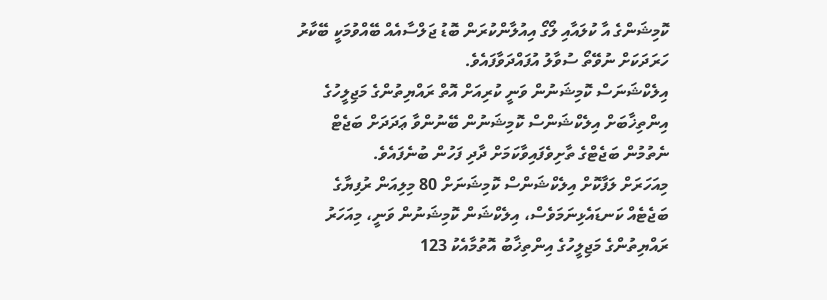ކޮމިޝަންގެ އާ ކުލައާއި ލޯގޯ އިއުލާންކުރަން ބޮޑު ޖަލްސާއެއް ބޭއްވުމަކީ ބޭކާރު ހަރަދަކަށް ނުވޭތޯ ސުވާލު އުފައްދަވާފައެވެ.
އިލެކްޝަނަސް ކޮމިޝަނުން ވަނީ ކުރިއަށް އޮތް ރައްޔިތުންގެ މަޖިލީހުގެ އިންތިޚާބަށް އިލެކްޝަންސް ކޮމިޝަނުން ބޭނުންވާ ޢަދަދަށް ބަޖެޓް ނެތުމުން ބަޖެޓްގެ ތާށިވެފައިވާކަމަށް ދާދި ފަހުން ބުނެފައެވެ.
މިއަހަރަށް ލަފާކޮށް އިލެކްޝަންސް ކޮމިޝަނަށް 80 މިލިއަން ރުފިޔާގެ ބަޖެޓެއް ކަނޑައެޅިނަމަވެސް، އިލެކްޝަން ކޮމިޝަނުން ވަނީ، މިއަހަރު ރައްޔިތުންގެ މަޖިލީހުގެ އިންތިޚާބު އޮތުމާއެކު 123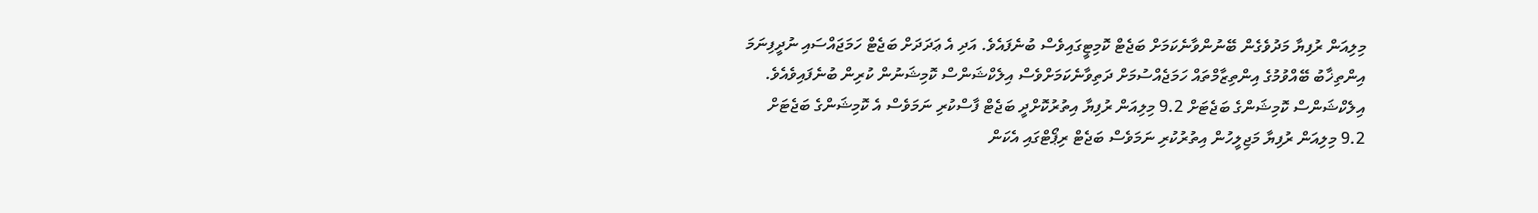މިލިއަން ރުފިޔާ މަދުވެގެން ބޭނުންވާނެކަމަށް ބަޖެޓް ކޮމިޓީގައިވެސް ބުނެފައެވެ. އަދި އެ ޢަދަދަށް ބަޖެޓް ހަމަޖައްސައި ނުދީފިނަމަ އިންތިޚާބު ބޭއްވުމުގެ އިންތިޒާމްތައް ހަމަޖެއްސުމަށް ދަތިވާނެކަމަށްވެސް އިލެކްޝަންސް ކޮމިޝަނުން ކުރިން ބުނެފައިވެއެވެ.
އިލެކްޝަންސް ކޮމިޝަންގެ ބަޖެޓަށް 9.2 މިލިއަން ރުފިޔާ އިތުރުކޮށްދީ ބަޖެޓް ފާސްކުރި ނަމަވެސް އެ ކޮމިޝަންގެ ބަޖެޓަށް 9.2 މިލިއަން ރުފިޔާ މަޖިލީހުން އިތުރުކުރި ނަމަވެސް ބަޖެޓް ރިޕޯޓްގައި އެކަން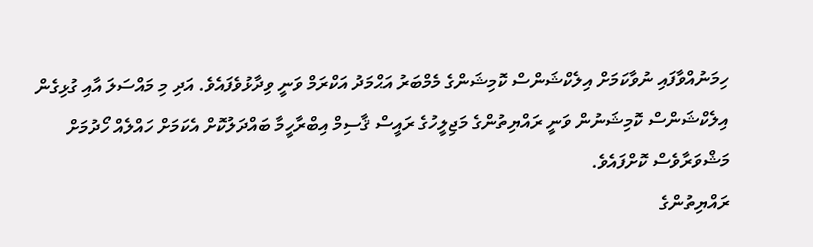ހިމަނުއްވާފައި ނުވާކަމަށް އިލެކްޝަންސް ކޮމިޝަންގެ މެމްބަރު އަޙްމަދު އަކްރަމް ވަނީ ވިދާޅުވެފައެވެ. އަދި މި މައްސަލަ އާއި ގުޅިގެން އިލެކްޝަންސް ކޮމިޝަނުން ވަނީ ރައްޔިތުންގެ މަޖިލީހުގެ ރައީސް ޤާސިމް އިބްރާހީމާ ބައްދަލުކޮށް އެކަމަށް ހައްލެއް ހޯދުމަށް މަޝްވަރާވެސް ކޮށްފައެވެ.
ރައްޔިތުންގެ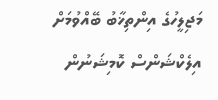މަޖިލީހުގެ އިންތިޚާބު ބޭއްވުމަށް އިލެކްޝަންސް ކޮމިޝަނުން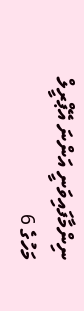ނިންމާފައިވަނީ އަންނަ އޭޕްރީލް މަހުގެ 6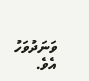ވަނަދުވަހު އެވެ.